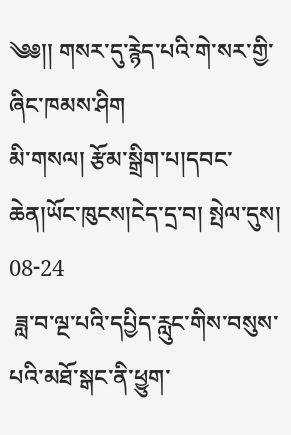༄༅།། གསར་དུ་རྙེད་པའི་གེ་སར་གྱི་ཞིང་ཁམས་ཤིག
མི་གསལ། རྩོམ་སྒྲིག་པ།དབང་ཆེན།ཡོང་ཁུངས།ངེད་དྲ་བ། སྤེལ་དུས། 08-24
 ཟླ་བ་ལྔ་པའི་དཔྱིད་རླུང་གིས་བསུས་པའི་མཐོ་སྒང་ནི་ཕྱུག་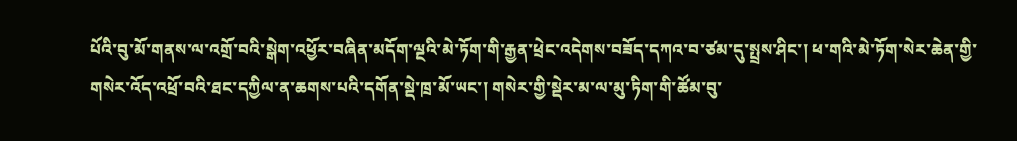པོའི་བུ་མོ་གནས་ལ་འགྲོ་བའི་སྒེག་འཕྱོར་བཞིན་མདོག་ལྔའི་མེ་ཏོག་གི་རྒྱན་ཕྲེང་འདེགས་བཟོད་དཀའ་བ་ཙམ་དུ་སྤྲས་ཤིང་། ཕ་གའི་མེ་ཏོག་སེར་ཆེན་གྱི་གསེར་འོད་འཕྲོ་བའི་ཐང་དཀྱིལ་ན་ཆགས་པའི་དགོན་སྡེ་ཁྲ་མོ་ཡང་། གསེར་གྱི་སྡེར་མ་ལ་མུ་ཏིག་གི་ཚོམ་བུ་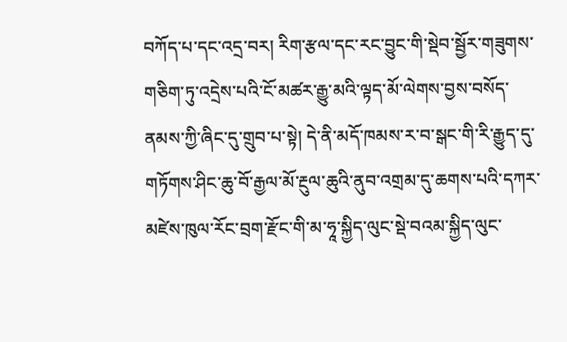བཀོད་པ་དང་འདྲ་བར། རིག་རྩལ་དང་རང་བྱུང་གི་སྡེབ་སྦྱོར་གཟུགས་གཅིག་ཏུ་འདྲེས་པའི་ངོ་མཚར་རྒྱུ་མའི་ལྟད་མོ་ལེགས་བྱས་བསོད་ནམས་ཀྱི་ཞིང་དུ་གྲུབ་པ་སྟེ། དེ་ནི་མདོ་ཁམས་ར་བ་སྒང་གི་རི་རྒྱུད་དུ་གཏོགས་ཤིང་ཆུ་བོ་རྒྱལ་མོ་རྔུལ་ཆུའི་ནུབ་འགྲམ་དུ་ཆགས་པའི་དཀར་མཛེས་ཁུལ་རོང་བྲག་རྫོང་གི་མ་ཧཱ་སྐྱིད་ལུང་སྡེ་བའམ་སྐྱིད་ལུང་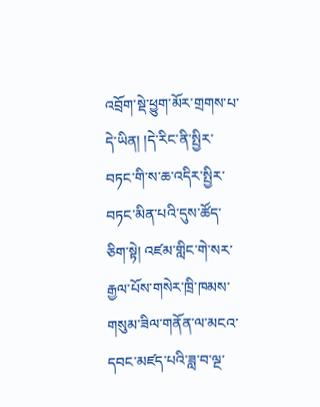འབྲོག་སྡེ་ཕྱུག་མོར་གྲགས་པ་དེ་ཡིན། །དེ་རིང་ནི་སྤྱིར་བཏང་གི་ས་ཆ་འདིར་སྤྱིར་བཏང་མིན་པའི་དུས་ཚོད་ཅིག་སྟེ། འཛམ་གླིང་གེ་སར་རྒྱལ་པོས་གསེར་ཁྲི་ཁམས་གསུམ་ཟིལ་གནོན་ལ་མངའ་དབང་མཛད་པའི་ཟླ་བ་ལྔ་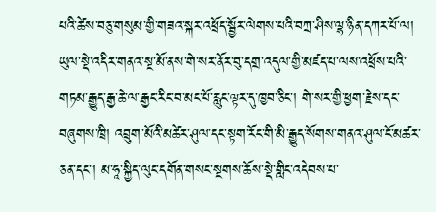པའི་ཚེས་བཅུ་གསུམ་གྱི་གཟའ་སྐར་འཕྲོད་སྦྱོར་ལེགས་པའི་བཀྲ་ཤིས་ལྷ་ཉིན་དཀར་པོ་ལ། ཡུལ་སྡེ་འདིར་གནའ་སྔ་མོ་ནས་གེ་སར་ནོར་བུ་དགྲ་འདུལ་གྱི་མཛད་པ་ལས་འཕྲོས་པའི་གཏམ་རྒྱུད་རྒྱ་ཆེ་ལ་རྒྱང་རིང་བ་མང་པོ་རླུང་ལྟར་དུ་ཁྱབ་ཅིང་། གེ་སར་གྱི་ཕྱག་རྗེས་དང་བཞུགས་ཁྲི། འབྲུག་མོའི་མཚེར་ཤུལ་དང་སྟག་རོང་གི་མི་རྒྱུད་སོགས་གནའ་ཤུལ་ངོ་མཚར་ཅན་དང་། མ་ཧཱ་སྐྱིད་ལུང་དགོན་གསང་སྔགས་ཆོས་སྡེ་གླིང་འདེབས་པ་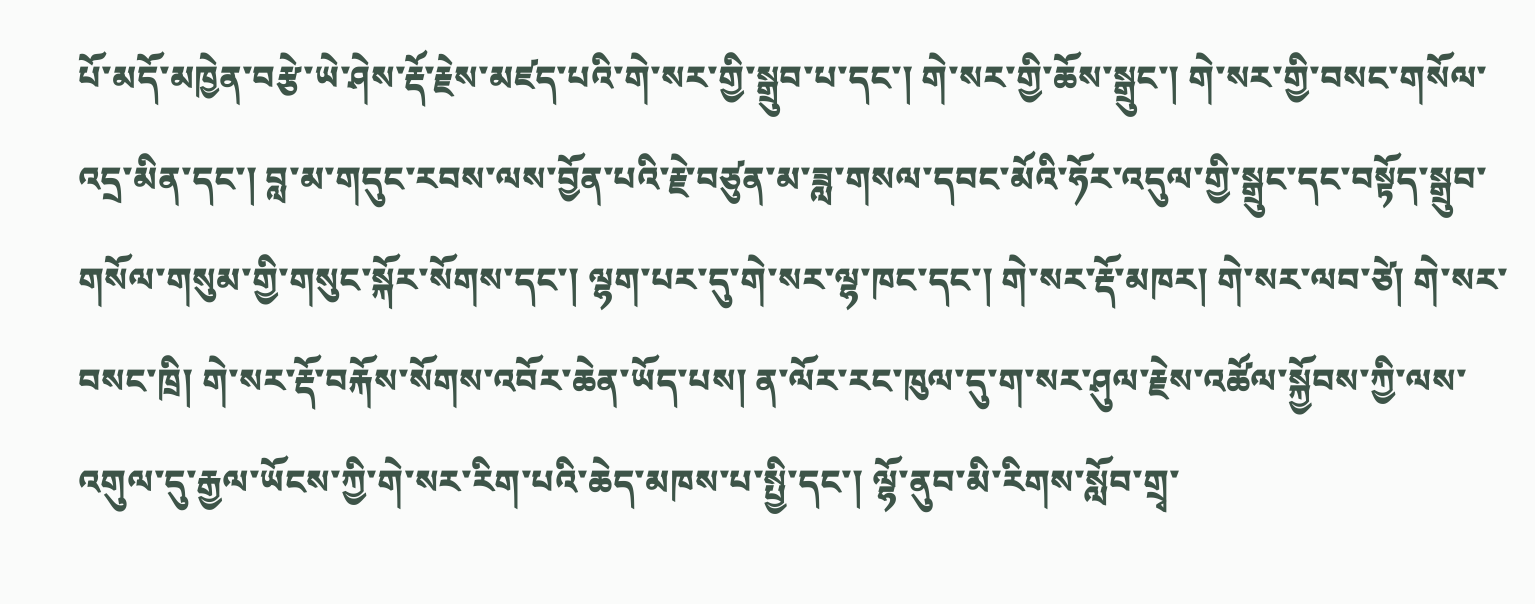པོ་མདོ་མཁྱེན་བརྩེ་ཡེ་ཤེས་རྡོ་རྗེས་མཛད་པའི་གེ་སར་གྱི་སྒྲུབ་པ་དང་། གེ་སར་གྱི་ཆོས་སྒྲུང་། གེ་སར་གྱི་བསང་གསོལ་འདྲ་མིན་དང་། བླ་མ་གདུང་རབས་ལས་བྱོན་པའི་རྗེ་བཙུན་མ་ཟླ་གསལ་དབང་མོའི་ཧོར་འདུལ་གྱི་སྒྲུང་དང་བསྟོད་སྒྲུབ་གསོལ་གསུམ་གྱི་གསུང་སྐོར་སོགས་དང་། ལྷག་པར་དུ་གེ་སར་ལྷ་ཁང་དང་། གེ་སར་རྡོ་མཁར། གེ་སར་ལབ་ཙེ། གེ་སར་བསང་ཁྲི། གེ་སར་རྡོ་བརྐོས་སོགས་འབོར་ཆེན་ཡོད་པས། ན་ལོར་རང་ཁུལ་དུ་ག་སར་ཤུལ་རྗེས་འཚོལ་སྐྱོབས་ཀྱི་ལས་འགུལ་དུ་རྒྱལ་ཡོངས་ཀྱི་གེ་སར་རིག་པའི་ཆེད་མཁས་པ་སྤྱི་དང་། ལྷོ་ནུབ་མི་རིགས་སློབ་གྲྭ་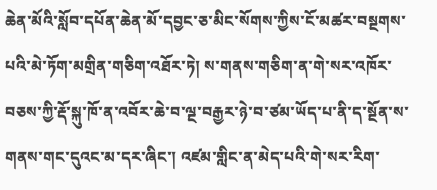ཆེན་མོའི་སློབ་དཔོན་ཆེན་མོ་དབྱང་ཅ་མིང་སོགས་ཀྱིས་ངོ་མཚར་བསྔགས་པའི་མེ་ཏོག་མགྲིན་གཅིག་འཐོར་ཏེ། ས་གནས་གཅིག་ན་གེ་སར་འཁོར་བཅས་ཀྱི་རྡོ་སྐུ་ཁོ་ན་འབོར་ཆེ་བ་ལྔ་བརྒྱར་ཉེ་བ་ཙམ་ཡོད་པ་ནི་ད་སྔོན་ས་གནས་གང་དུའང་མ་དར་ཞིང་། འཛམ་གླིང་ན་མེད་པའི་གེ་སར་རིག་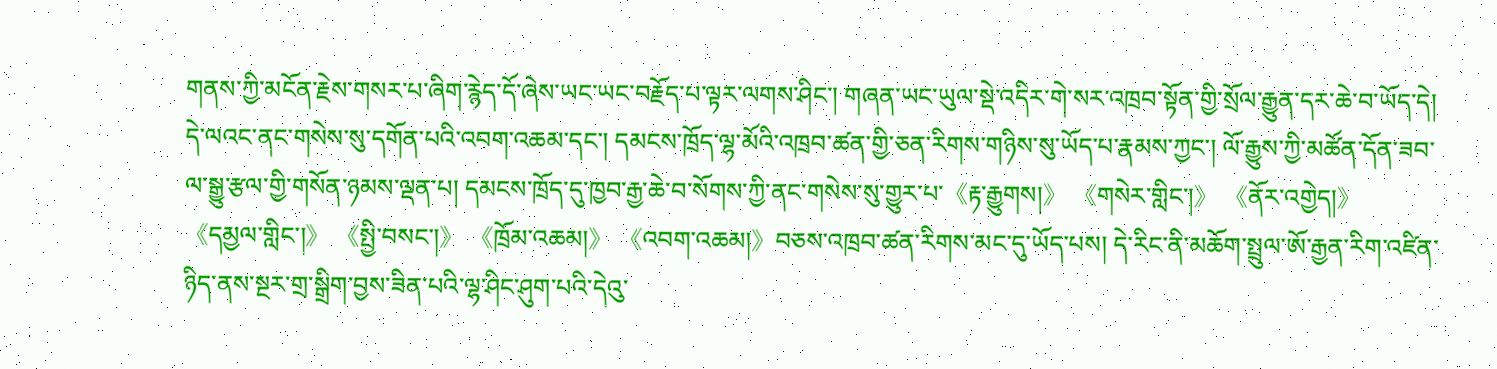གནས་ཀྱི་མངོན་རྗེས་གསར་པ་ཞིག་རྙེད་དོ་ཞེས་ཡང་ཡང་བརྗོད་པ་ལྟར་ལགས་ཤིང་། གཞན་ཡང་ཡུལ་སྡེ་འདིར་གེ་སར་འཁྲབ་སྟོན་གྱི་སྲོལ་རྒྱུན་དར་ཆེ་བ་ཡོད་དེ། དེ་ལའང་ནང་གསེས་སུ་དགོན་པའི་འབག་འཆམ་དང་། དམངས་ཁྲོད་ལྷ་མོའི་འཁྲབ་ཚན་གྱི་ཅན་རིགས་གཉིས་སུ་ཡོད་པ་རྣམས་ཀྱང་། ལོ་རྒྱུས་ཀྱི་མཚོན་དོན་ཟབ་ལ་སྒྱུ་རྩལ་གྱི་གསོན་ཉམས་ལྡན་པ། དམངས་ཁྲོད་དུ་ཁྱབ་རྒྱ་ཆེ་བ་སོགས་ཀྱི་ནང་གསེས་སུ་གྱུར་པ་《རྟ་རྒྱུགས།》 《གསེར་གླིང་།》 《ནོར་འགྱེད།》 《དམྱལ་གླིང་།》 《སྤྱི་བསང་།》 《ཁྲོམ་འཆམ།》 《འབག་འཆམ།》བཅས་འཁྲབ་ཚན་རིགས་མང་དུ་ཡོད་པས། དེ་རིང་ནི་མཆོག་སྤྲུལ་ཨོ་རྒྱན་རིག་འཛིན་ཉིད་ནས་སྔར་གྲ་སྒྲིག་བྱས་ཟིན་པའི་ལྷ་ཤིང་ཤུག་པའི་དེའུ་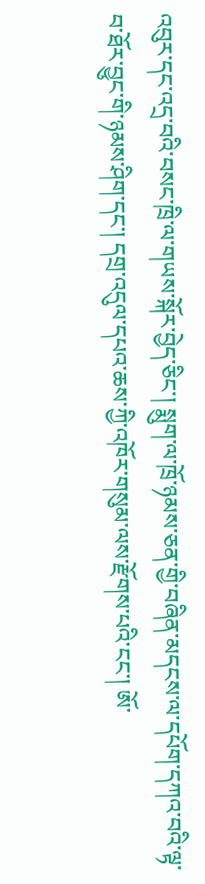འབུར་དང་འདྲ་བའི་བསང་ཁྲི་ལ་གཡས་སྐོར་བྱེད་ཅིང་། སྨུག་ལ་ཁྲོ་ཉམས་ཅན་གྱི་བཞིན་མདངས་ལ་དཔོག་དཀའ་བའི་ལྟ་བ་ཐོར་བྱུང་གི་ཉམས་ཤིག་དང་། དགྲ་འདུལ་དཔའ་ཆས་ཀྱི་འཁོར་གསུམ་ལས་རྫོགས་པའི་ངང་། ཨོ་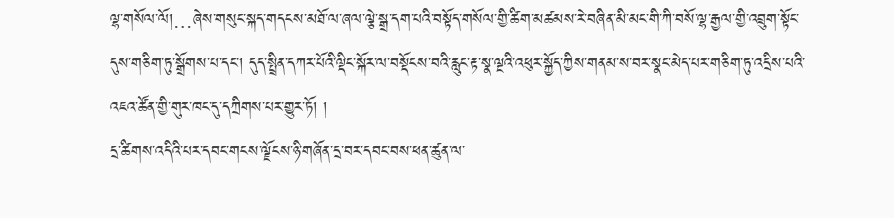ལྷ་གསོལ་ལོ།…ཞེས་གསུང་སྐད་གདངས་མཐོ་ལ་ཞལ་ལྕེ་སྒྲ་དག་པའི་བསྟོད་གསོལ་གྱི་ཚིག་མཚམས་རེ་བཞིན་མི་མང་གི་ཀི་བསོ་ལྷ་རྒྱལ་གྱི་འབྲུག་སྟོང་དུས་གཅིག་ཏུ་སྒྲོགས་པ་དང་། དུད་སྤྲིན་དཀར་པོའི་ལྡིང་སྐོར་ལ་བསྡོངས་བའི་རླུང་རྟ་སྣ་ལྔའི་འཕུར་སྐྱོད་ཀྱིས་གནམ་ས་བར་སྣང་མེད་པར་གཅིག་ཏུ་འདྲིས་པའི་འཇའ་ཚོན་གྱི་གུར་ཁང་དུ་དཀྲིགས་པར་གྱུར་ཏོ། །
དྲ་ཚིགས་འདིའི་པར་དབང་གངས་ལྗོངས་ཉི་གཞོན་དྲ་བར་དབང་བས་ཕན་ཚུན་ལ་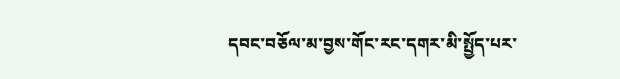དབང་བཅོལ་མ་བྱས་གོང་རང་དགར་མི་སྤྱོད་པར་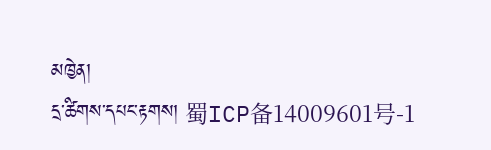མཁྱེན།
དྲ་ཚིགས་དཔང་རྟགས། 蜀ICP备14009601号-1